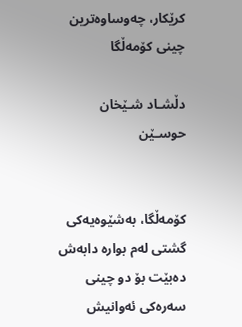كرێكار، چه‌وساوه‌ترین چینی‌ كۆمه‌ڵگا

دڵشـاد شـێخان حوسـێن


كۆمه‌ڵگا، به‌شێوه‌یه‌كی‌ گشتی له‌م بواره‌ دابه‌ش ده‌بێت بۆ دو چینی سه‌ره‌كی ئه‌وانیش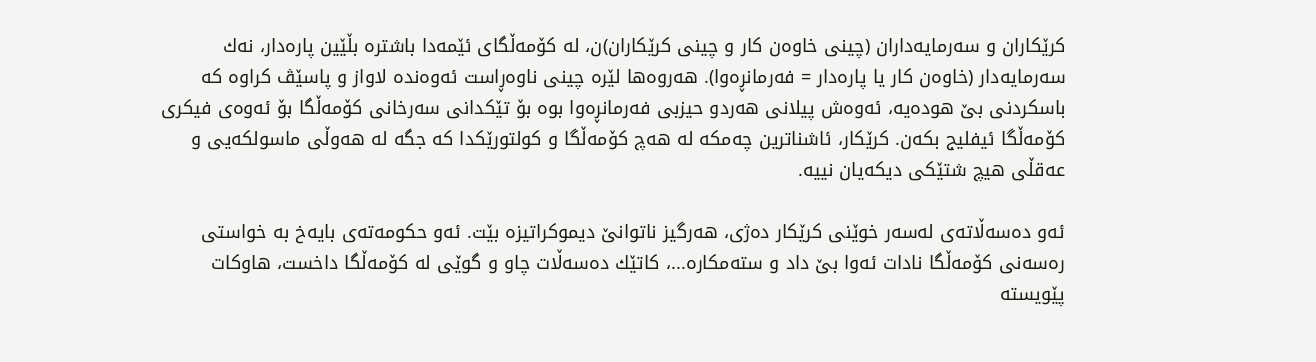كرێكاران و سه‌رمایه‌داران (چینی‌ خاوه‌ن كار و چینی‌ كرێكاران)ن، له‌ كۆمه‌ڵگای ئێمه‌دا باشتره‌ بڵێین پاره‌دار، نه‌ك سه‌رمایه‌دار (خاوه‌ن كار یا پاره‌دار = فه‌رمانڕه‌وا). هه‌روه‌ها لێره‌ چینی‌ ناوه‌ڕاست ئه‌وه‌نده‌ لاواز و پاسێڤ كراوه‌ كه‌ باسكردنی‌ بێ‌ هوده‌یه‌، ئه‌وه‌ش پیلانی‌ هه‌ردو حیزبی‌ فه‌رمانڕه‌وا بوه‌ بۆ تێكدانی‌ سه‌رخانی‌ كۆمه‌ڵگا بۆ ئه‌وه‌ی‌ فیكری‌ كۆمه‌ڵگا ئیفلیج بكه‌ن. كرێكار، ئاشناترین چه‌مكه‌ له‌ هه‌چ كۆمه‌ڵگا و كولتورێكدا كه‌ جگه‌ له‌ هه‌وڵی‌ ماسولكه‌یی‌ و عه‌قڵی‌ هیچ شتێكی‌ دیكه‌یان نییه‌.

ئه‌و ده‌سه‌ڵاته‌ی‌ له‌سه‌ر خوێنی‌ كرێكار ده‌ژی‌، هه‌رگیز ناتوانێ دیموكراتیزه‌ بێت. ئه‌و حكومه‌ته‌ی‌ بایه‌خ به‌ خواستی‌ ره‌سه‌نی‌ كۆمه‌ڵگا نادات ئه‌وا بێ‌ داد و سته‌مكاره‌...، كاتێك ده‌سه‌ڵات چاو و گوێی‌ له‌ كۆمه‌ڵگا داخست، هاوكات پێویسته‌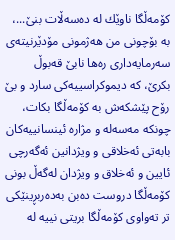كۆمه‌ڵگا ناوێك له‌ ده‌سه‌ڵات بنێ‌...، به‌ بۆچونی‌ من هه‌ژمونی‌ مۆدێرنیته‌ی‌ سه‌رمایه‌داری‌ ره‌ها نابێ‌ قه‌بوڵ بكرێ‌، كه‌ دیموكراسییه‌كی‌ سارد و بێ‌ رۆح پێشكه‌ش به‌ كۆمه‌ڵگا بكات، چونكه‌ مه‌سه‌له‌ و مژاره‌ ئینسانییه‌كان بابه‌تی‌ ئه‌خلاقی‌ و ویژدانین ئه‌گه‌رچی‌ ئایین و ئه‌خلاق و ویژدان له‌گه‌ڵ بونی‌ كۆمه‌ڵگا دروست ده‌بن به‌ده‌ربڕینێكی‌ تر ته‌واوی‌ كۆمه‌ڵگا بریتی‌ نییه‌ له‌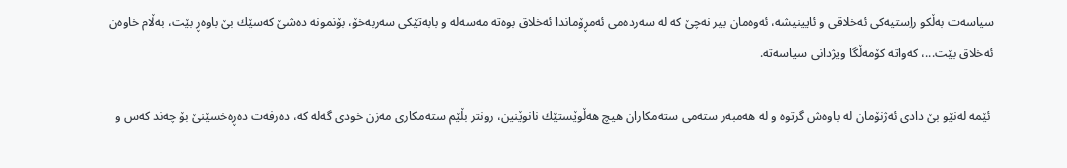سیاسه‌ت به‌ڵكو راِستیه‌كی‌ ئه‌خلاقی‌ و ئایینیشه‌، ئه‌وه‌مان بیر نه‌چێ‌ كه‌ له‌ سه‌رده‌می‌ ئه‌مڕۆماندا ئه‌خلاق بوه‌ته‌ مه‌سه‌له‌ و بابه‌تێكی‌ سه‌ربه‌خۆ، بۆنمونه‌ ده‌شێ‌ كه‌سێك بێ‌ باوه‌ڕ بێت، به‌ڵام خاوه‌ن ئه‌خلاق بێت...، كه‌واته‌ كۆمه‌ڵگا ویژدانی‌ سیاسه‌ته‌.

 ئێمه‌ له‌نێو بێ‌ دادی‌ ئه‌ژنۆمان له‌ باوه‌ش گرتوه‌ و له‌ هه‌مبه‌ر سته‌می‌ سته‌مكاران هیچ هه‌ڵوێستێك نانوێنین، رونتر بڵێم سته‌مكاری‌ مه‌زن خودی‌ گه‌له‌ كه‌، ده‌رفه‌ت ده‌ڕه‌خسێنێ‌ بۆ چه‌ند كه‌س و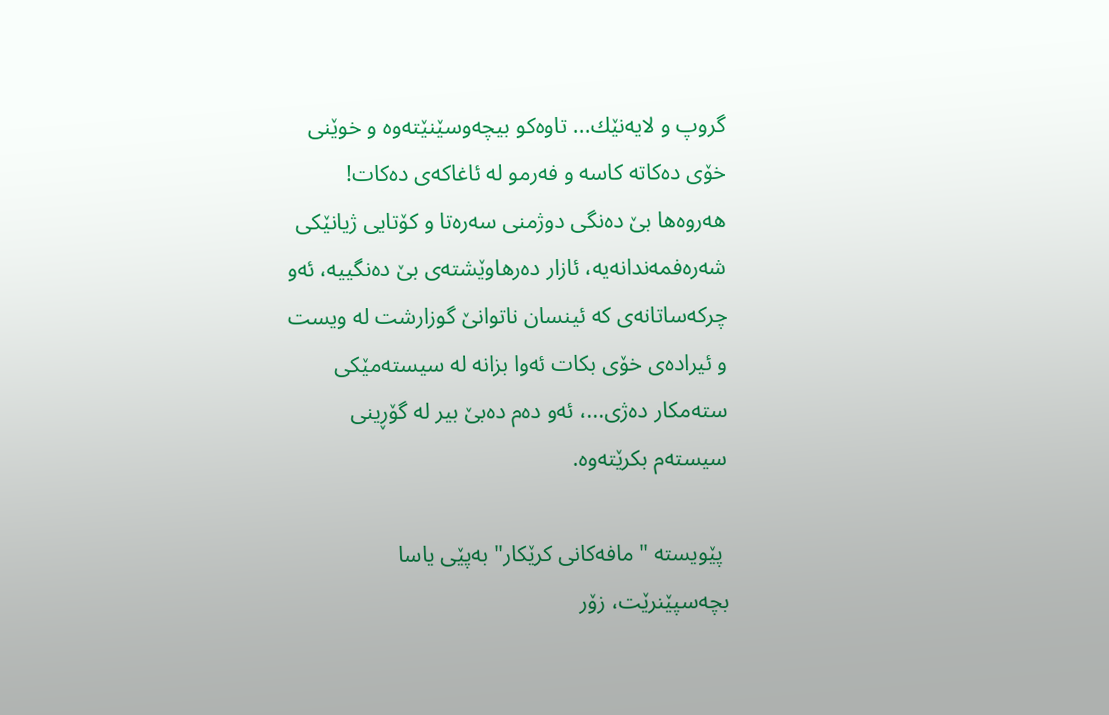گروپ و لایه‌نێك... تاوه‌كو بیچه‌وسێنێته‌وه‌ و خوێنی‌ خۆی‌ ده‌كاته‌ كاسه‌ و فه‌رمو له‌ ئاغاكه‌ی‌ ده‌كات! هه‌روه‌ها بێ‌ ده‌نگی‌ دوژمنی‌ سه‌ره‌تا و كۆتایی‌ ژیانێكی‌ شه‌ره‌فمه‌ندانه‌یه‌، ئازار ده‌رهاوێشته‌ی‌ بێ‌ ده‌نگییه‌، ئه‌و چركه‌ساتانه‌ی‌ كه‌ ئینسان ناتوانێ‌ گوزارشت له‌ ویست و ئیراده‌ی‌ خۆی‌ بكات ئه‌وا بزانه‌ له‌ سیسته‌مێكی‌ سته‌مكار ده‌ژی‌...، ئه‌و ده‌م ده‌بێ‌ بیر له‌ گۆڕینی‌ سیسته‌م بكرێته‌وه‌.

 پێویسته‌ "مافه‌كانی‌ كرێكار" به‌پێی‌ یاسا بچه‌سپێنرێت، زۆر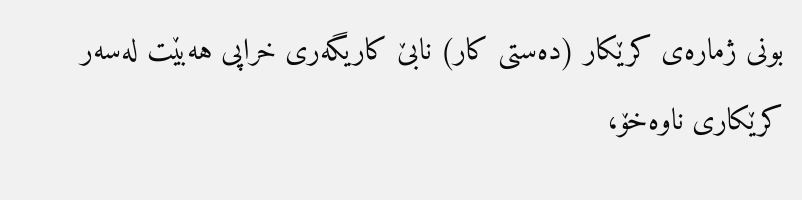بونی‌ ژماره‌ی‌ كرێكار (ده‌ستی‌ كار) نابێ‌ كاریگه‌ری‌ خراپی‌ هه‌بێت له‌سه‌ر كرێكاری‌ ناوه‌خۆ،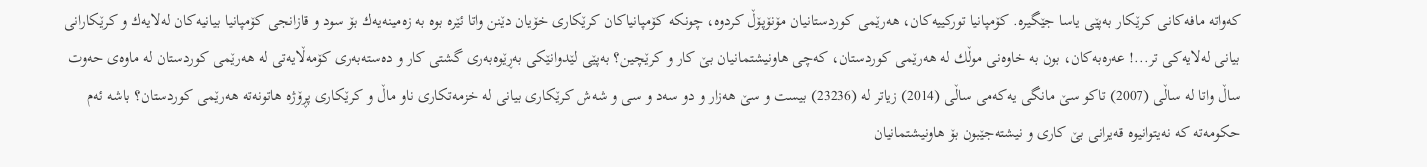كه‌واته‌ مافه‌كانی‌ كرێكار به‌پێی‌ یاسا جێگیره‌. كۆمپانیا توركییه‌كان، هه‌رێمی‌ كوردستانیان مۆنۆپۆڵ كردوه‌، چونكه‌ كۆمپانیاكان كرێكاری‌ خۆیان دێنن واتا ئێره‌ بوه‌ به‌ زه‌مینه‌یه‌ك بۆ سود و قازانجی‌ كۆمپانیا بیانیه‌كان له‌لایه‌ك و كرێكارانی‌ بیانی‌ له‌لایه‌كی‌ تر...! عه‌ره‌به‌كان، بون به‌ خاوه‌نی‌ موڵك له‌ هه‌رێمی‌ كوردستان، كه‌چی‌ هاونیشتمانیان بێ‌ كار و كرێچین؟ به‌پێی‌ لێدوانێكی‌ به‌ڕێوه‌به‌ری‌ گشتی‌ كار و ده‌سته‌به‌ری‌ كۆمه‌ڵایه‌تی‌ له‌ هه‌رێمی‌ كوردستان له‌ ماوه‌ی‌ حه‌وت ساڵ واتا له‌ ساڵی‌ (2007) تاكو سێ‌ مانگی‌ یه‌كه‌می‌ ساڵی‌ (2014) زیاتر له‌ (23236) بیست و سێ‌ هه‌زار و دو سه‌د و سی‌ و شه‌ش كرێكاری‌ بیانی‌ له‌ خزمه‌تكاری‌ ناو ماڵ و كرێكاری‌ پڕۆژه‌ هاتونه‌ته‌ هه‌رێمی‌ كوردستان؟ باشه‌ ئه‌م حكومه‌ته‌ كه‌ نه‌یتوانیوه‌ قه‌یرانی‌ بێ‌ كاری‌ و نیشته‌جێبون بۆ هاونیشتمانیان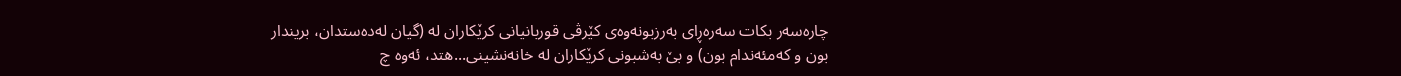چاره‌سه‌ر بكات سه‌ره‌ڕای‌ به‌رزبونه‌وه‌ی‌ كێرڤی‌ قوربانیانی‌ كرێكاران له‌ (گیان له‌ده‌ستدان، بریندار بون و كه‌مئه‌ندام بون) و بێ‌ به‌شبونی‌ كرێكاران له‌ خانه‌نشینی‌...هتد، ئه‌وه‌ چ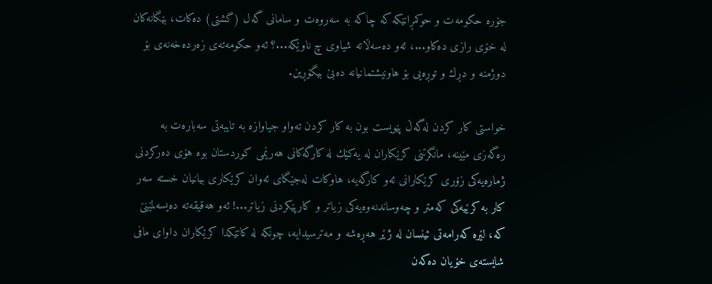جۆره‌ حكومه‌ت و حوكمڕانێكه‌ كه‌ چاكه‌ به‌ سه‌روه‌ت و سامانی‌ گه‌ل (گشتی‌) ده‌كات، بێگانه‌كان له‌ خۆی‌ رازی‌ ده‌كاو...، ئه‌و ده‌سه‌ڵاته‌ شیاوی‌ چ ناوێكه‌...؟ ئه‌و حكومه‌ته‌ی‌ زه‌رده‌خه‌نه‌ی‌ بۆ دوژمنه‌ و دڕك و توڕه‌یی‌ بۆ هاونیشتمانیانه‌ ده‌بێ‌ بیگۆڕین.

خواستی‌ كار كردن له‌گه‌ڵ پێویست بون به‌ كار كردن ته‌واو جیاوازه‌ به‌ تایبه‌تی‌ سه‌باره‌ت به‌ ره‌گه‌زی‌ مێینه‌، مانگرتنی‌ كرێكاران له‌ یه‌كێك له‌ كارگه‌كانی‌ هه‌رێمی‌ كوردستان بوه‌ هۆی‌ ده‌ركردنی‌ ژماره‌یه‌كی‌ زۆری‌ كرێكارانی‌ ئه‌و كارگه‌یه‌، هاوكات له‌جێگای‌ ئه‌وان كرێكاری‌ بیانیان خسته‌ سه‌ر كار به‌ كرێیه‌كی‌ كه‌متر و چه‌وساندنه‌وه‌یه‌كی‌ زیاتر و كارپێكردنی‌ زیاتر...! ئه‌و هه‌قیقه‌ته‌ ده‌یسه‌لمێنێ كه‌، لێره‌ كه‌رامه‌تی‌ ئینسان له‌ ژێر هه‌ڕه‌شه‌ و مه‌ترسیدایه‌، چونكه‌ له‌ كاتێكدا كرێكاران داوای‌ مافی‌ شایسته‌ی‌ خۆیان ده‌كه‌ن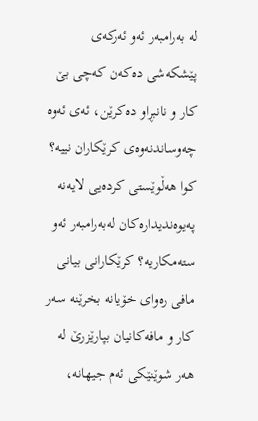له‌ به‌رامبه‌ر ئه‌و ئه‌ركه‌ی‌ پێشكه‌شی‌ ده‌كه‌ن كه‌چی‌ بێ‌ كار و نانبڕاو ده‌كرێن، ئه‌ی‌ ئه‌وه‌ چه‌وساندنه‌وه‌ی‌ كرێكاران نییه‌؟ كوا هه‌ڵوێستی‌ كرده‌یی‌ لایه‌نه‌ په‌یوه‌ندیداره‌كان له‌به‌رامبه‌ر ئه‌و سته‌مكاریه‌؟ كرێكارانی‌ بیانی‌ مافی‌ ره‌وای‌ خۆیانه‌ بخرێنه‌ سه‌ر كار و مافه‌كانیان بپارێزرێ‌ له‌ هه‌ر شوێنێكی‌ ئه‌م جیهانه‌،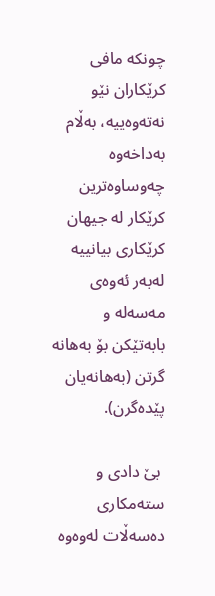چونكه‌ مافی‌ كرێكاران نێو نه‌ته‌وه‌ییه‌، به‌ڵام به‌داخه‌وه‌ چه‌وساوه‌ترین كرێكار له‌ جیهان كرێكاری‌ بیانییه‌ له‌به‌ر ئه‌وه‌ی‌ مه‌سه‌له‌ و بابه‌تێكن بۆ به‌هانه‌ گرتن (به‌هانه‌یان پێده‌گرن).

 بێ‌ دادی‌ و سته‌مكاری‌ ده‌سه‌ڵات له‌وه‌وه‌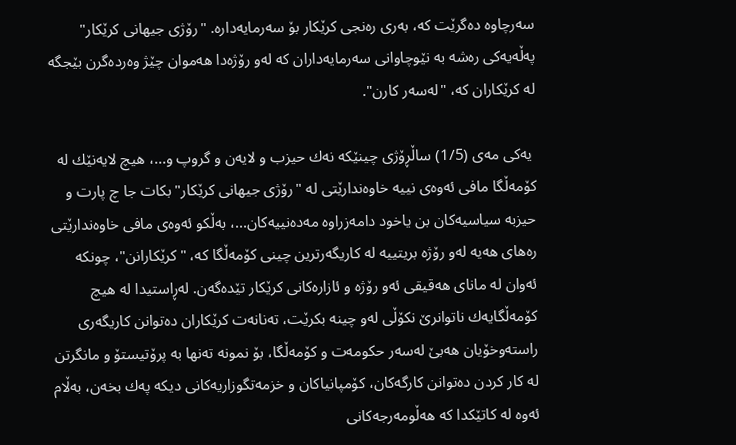سه‌رچاوه‌ ده‌گرێت كه‌، به‌ری‌ ره‌نجی‌ كرێكار بۆ سه‌رمایه‌داره‌. "رۆژی‌ جیهانی‌ كرێكار" په‌ڵه‌یه‌كی‌ ره‌شه‌ به‌ نێوچاوانی‌ سه‌رمایه‌داران كه‌ له‌و رۆژه‌دا هه‌موان چێژ وه‌رده‌گرن بێجگه‌ له‌ كرێكاران كه‌، "له‌سه‌ر كارن".

 یه‌كی‌ مه‌ی‌ (1/5) ساڵڕۆژی‌ چینێكه‌ نه‌ك حیزب و لایه‌ن و گروپ و...، هیچ لایه‌نێك له‌ كۆمه‌ڵگا مافی‌ ئه‌وه‌ی‌ نییه‌ خاوه‌ندارێتی‌ له‌ "رۆژی‌ جیهانی‌ كرێكار" بكات جا چ پارت و حیزبه‌ سیاسیه‌كان بن یاخود دامه‌زراوه‌ مه‌ده‌نییه‌كان...، به‌ڵكو ئه‌وه‌ی‌ مافی‌ خاوه‌ندارێتی‌ ره‌های‌ هه‌یه‌ له‌و رۆژه‌ بریتییه‌ له‌ كاریگه‌رترین چینی كۆمه‌ڵگا كه‌، "كرێكارانن"، چونكه‌ ئه‌وان له‌ مانای‌ هه‌قیقی‌ ئه‌و رۆژه‌ و ئازاره‌كانی‌ كرێكار تێده‌گه‌ن. له‌ڕاستیدا له‌ هیچ كۆمه‌ڵگایه‌ك ناتوانرێ‌ نكۆڵی‌ له‌و چینه‌ بكرێت، ته‌نانه‌ت كرێكاران ده‌توانن كاریگه‌ری‌ راسته‌وخۆیان هه‌بێ‌ له‌سه‌ر حكومه‌ت و كۆمه‌ڵگا، بۆ نمونه‌ ته‌نها به‌ پرۆتیستۆ و مانگرتن له‌ كار كردن ده‌توانن كارگه‌كان، كۆمپانیاكان و خزمه‌تگوزاریه‌كانی‌ دیكه‌ په‌ك بخه‌ن، به‌ڵام ئه‌وه‌ له‌ كاتێكدا كه‌ هه‌ڵومه‌رجه‌كانی‌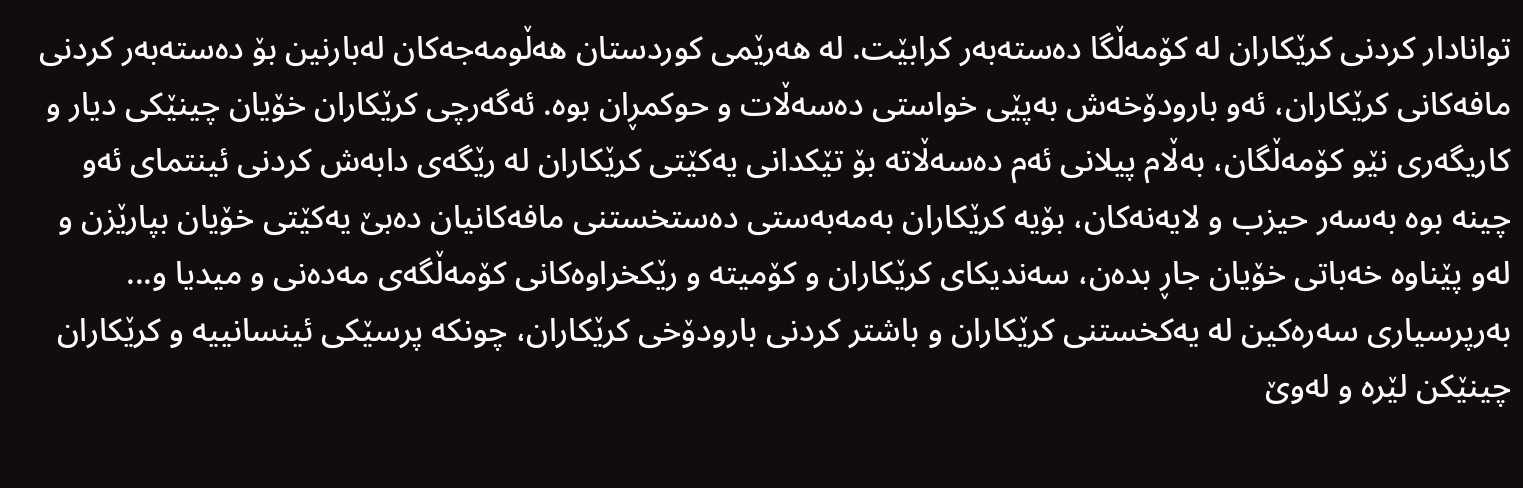توانادار كردنی‌ كرێكاران له‌ كۆمه‌ڵگا ده‌سته‌به‌ر كرابێت. له‌ هه‌رێمی‌ كوردستان هه‌ڵومه‌جه‌كان له‌بارنین بۆ ده‌سته‌به‌ر كردنی‌ مافه‌كانی‌ كرێكاران، ئه‌و بارودۆخه‌ش به‌پێی‌ خواستی‌ ده‌سه‌ڵات و حوكمڕان بوه‌. ئه‌گه‌رچی‌ كرێكاران خۆیان چینێكی‌ دیار و كاریگه‌ری‌ نێو كۆمه‌ڵگان، به‌ڵام پیلانی‌ ئه‌م ده‌سه‌ڵاته‌ بۆ تێكدانی‌ یه‌كێتی‌ كرێكاران له‌ رێگه‌ی‌ دابه‌ش كردنی‌ ئینتمای‌ ئه‌و چینه‌ بوه‌ به‌سه‌ر حیزب و لایه‌نه‌كان، بۆیه‌ كرێكاران به‌مه‌به‌ستی‌ ده‌ستخستنی‌ مافه‌كانیان ده‌بێ‌ یه‌كێتی‌ خۆیان بپارێزن و له‌و پێناوه‌ خه‌باتی‌ خۆیان جاڕ بده‌ن، سه‌ندیكای‌ كرێكاران و كۆمیته‌ و رێكخراوه‌كانی‌ كۆمه‌ڵگه‌ی‌ مه‌ده‌نی‌ و میدیا و... به‌رپرسیاری‌ سه‌ره‌كین له‌ یه‌كخستنی‌ كرێكاران و باشتر كردنی‌ بارودۆخی‌ كرێكاران، چونكه‌ پرسێكی‌ ئینسانییه‌ و كرێكاران چینێكن لێره‌ و له‌وێ‌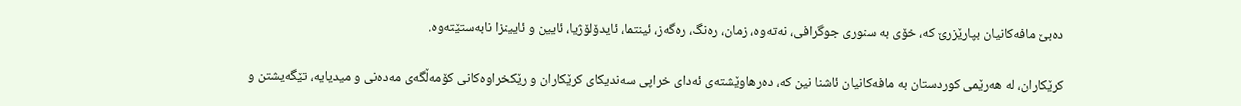ده‌بێ‌ مافه‌كانیان بپارێزرێ‌ كه‌، خۆی‌ به‌ سنوری‌ جوگرافی‌، نه‌ته‌وه‌، زمان، ره‌نگ، ره‌گه‌ز، ئینتما، ئایدۆلۆژیا، ئایین و ئایینزا نابه‌ستێته‌وه‌.

كرێكاران، له‌ هه‌رێمی‌ كوردستان به‌ مافه‌كانیان ئاشنا نین كه‌، ده‌رهاوێشته‌ی‌ ئه‌دای‌ خراپی‌ سه‌ندیكای‌ كرێكاران و رێكخراوه‌كانی‌ كۆمه‌ڵگه‌ی‌ مه‌ده‌نی و میدیایه‌، تێگه‌یشتن و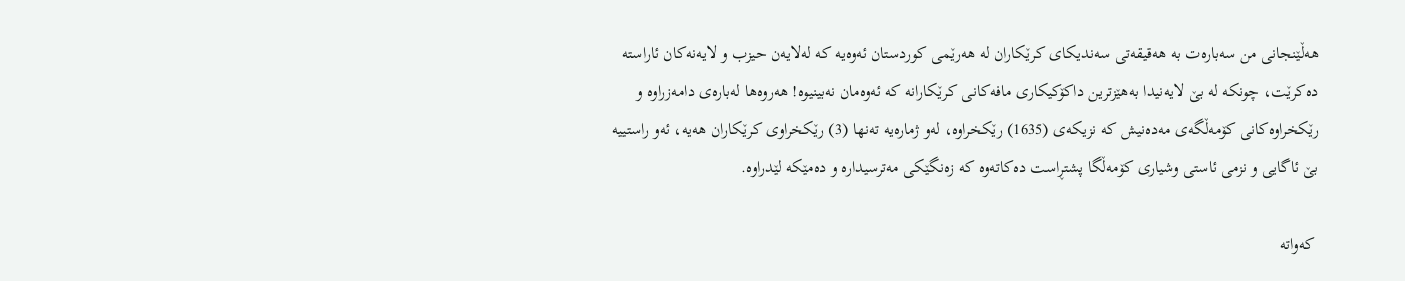هه‌ڵێنجانی‌ من سه‌باره‌ت به‌ هه‌قیقه‌تی‌ سه‌ندیكای‌ كرێكاران له‌ هه‌رێمی‌ كوردستان ئه‌وه‌یه‌ كه‌ له‌لایه‌ن حیزب و لایه‌نه‌كان ئاراسته‌ ده‌كرێت، چونكه‌ له‌ بێ‌ لایه‌نیدا به‌هێزترین داكۆكیكاری‌ مافه‌كانی‌ كرێكارانه‌ كه‌ ئه‌وه‌مان نه‌بینیوه‌! هه‌روه‌ها له‌باره‌ی‌ دامه‌زراوه‌ و رێكخراوه‌كانی‌ كۆمه‌ڵگه‌ی‌ مه‌ده‌نیش كه‌ نزیكه‌ی‌ (1635) رێكخراوه‌، له‌و ژماره‌یه‌ ته‌نها (3) رێكخراوی‌ كرێكاران هه‌یه‌، ئه‌و راستییه‌ بێ‌ ئاگایی‌ و نزمی‌ ئاستی‌ وشیاری‌ كۆمه‌ڵگا پشتڕاست ده‌كاته‌وه‌ كه‌ زه‌نگێكی‌ مه‌ترسیداره‌ و ده‌مێكه‌ لێدراوه‌.

 كه‌واته‌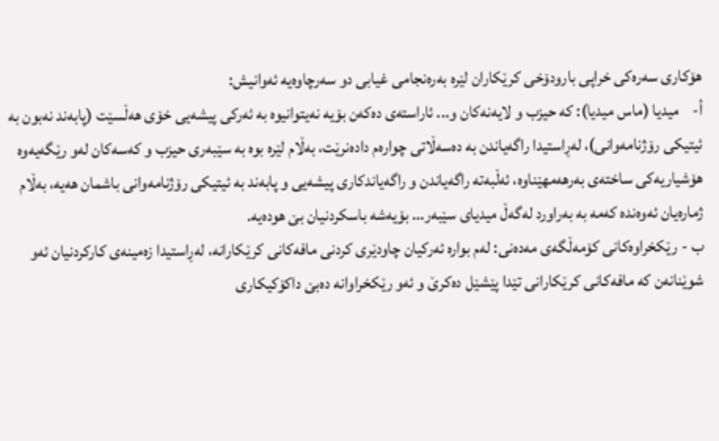هۆكاری‌ سه‌ره‌كی‌ خراپی‌ بارودۆخی‌ كرێكاران لێره‌ به‌ره‌نجامی‌ غیابی‌ دو سه‌رچاوه‌یه‌ ئه‌وانیش:
أ‌-    میدیا (ماس میدیا): كه‌ حیزب و لایه‌نه‌كان و... ئاراسته‌ی‌ ده‌كه‌ن بۆیه‌ نه‌یتوانیوه‌ به‌ ئه‌ركی‌ پیشه‌یی‌ خۆی‌ هه‌ڵسێت (پابه‌ند نه‌بون به‌ ئیتیكی‌ رۆژنامه‌وانی‌)، له‌ڕاستیدا راگه‌یاندن به‌ ده‌سه‌ڵاتی‌ چواره‌م داده‌نرێت، به‌ڵام لێره‌ بوه‌ به‌ سێبه‌ری‌ حیزب و كه‌سه‌كان له‌و رێگه‌یه‌وه‌ هۆشیاریه‌كی‌ ساخته‌ی‌ به‌رهه‌مهێناوه‌، ئه‌ڵبه‌ته‌ راگه‌یاندن و راگه‌یاندكاری‌ پیشه‌یی‌ و پابه‌ند به‌ ئیتیكی‌ رۆژنامه‌وانی‌ باشمان هه‌یه‌، به‌ڵام ژماره‌یان ئه‌وه‌نده‌ كه‌مه‌ به‌ به‌راورد له‌گه‌ڵ میدیای‌ سێبه‌ر... بۆیه‌شه‌ باسكردنیان بێ‌ هوده‌یه‌.
ب - رێكخراوه‌كانی‌ كۆمه‌ڵگه‌ی‌ مه‌ده‌نی‌: له‌م بواره‌ ئه‌ركیان چاودێری‌ كردنی‌ مافه‌كانی‌ كرێكارانه‌، له‌ڕاستیدا زه‌مینه‌ی‌ كاركردنیان ئه‌و شوێنانه‌ن كه‌ مافه‌كانی‌ كرێكارانی‌ تێدا پێشێل ده‌كرێ‌ و ئه‌و رێكخراوانه‌ ده‌بێ‌ داكۆكیكاری‌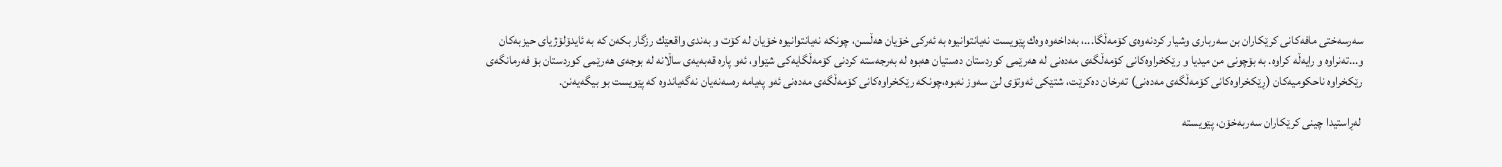سه‌رسه‌ختی‌ مافه‌كانی‌ كرێكاران بن سه‌رباری‌ وشیار كردنه‌وه‌ی‌ كۆمه‌ڵگا...، به‌داخه‌وه‌ وه‌ك پێویست نه‌یانتوانیوه‌ به‌ ئه‌ركی‌ خۆیان هه‌ڵسن، چونكه‌ نه‌یانتوانیوه‌ خۆیان له‌ كۆت و به‌ندی‌ واقعێك رزگار بكه‌ن كه‌ به‌ ئایدۆلۆژیای‌ حیزبه‌كان و...ته‌نراوه‌ و رایه‌ڵه‌ كراوه‌. به‌ بۆچونی‌ من میدیا و رێكخراوه‌كانی‌ كۆمه‌ڵگه‌ی‌ مه‌ده‌نی‌ له‌ هه‌رێمی‌ كوردستان ده‌ستیان هه‌بوه‌ له‌ به‌رجه‌سته‌ كردنی‌ كۆمه‌ڵگایه‌كی‌ شێواو، ئه‌و پاره‌ قه‌به‌یه‌ی‌ ساڵانه‌ له‌ بوجه‌ی‌ هه‌رێمی‌ كوردستان بۆ فه‌رمانگه‌ی‌ رێكخراوه‌ ناحكومیه‌كان (ڕێكخراوه‌كانی‌ كۆمه‌ڵگه‌ی‌ مه‌ده‌نی‌) ته‌رخان ده‌كرێت، شتێكی‌ ئه‌وتۆی‌ لێ‌ سه‌وز نه‌بوه‌،چونكه‌ رێكخراوه‌كانی‌ كۆمه‌ڵگه‌ی‌ مه‌ده‌نی‌ ئه‌و په‌یامه‌ ره‌سه‌نه‌یان نه‌گه‌یاندوه‌ كه‌ پێویست بو بیگه‌یه‌نن.

 له‌ڕاستیدا چینی‌ كرێكاران سه‌ربه‌خۆن، پێویسته‌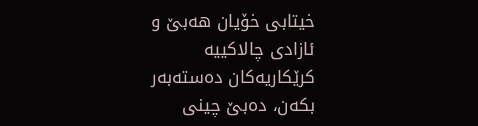خیتابی‌ خۆیان هه‌بێ‌ و ئازادی‌ چالاكییه‌ كرێكاریه‌كان ده‌سته‌به‌ر بكه‌ن، ده‌بێ‌ چینی‌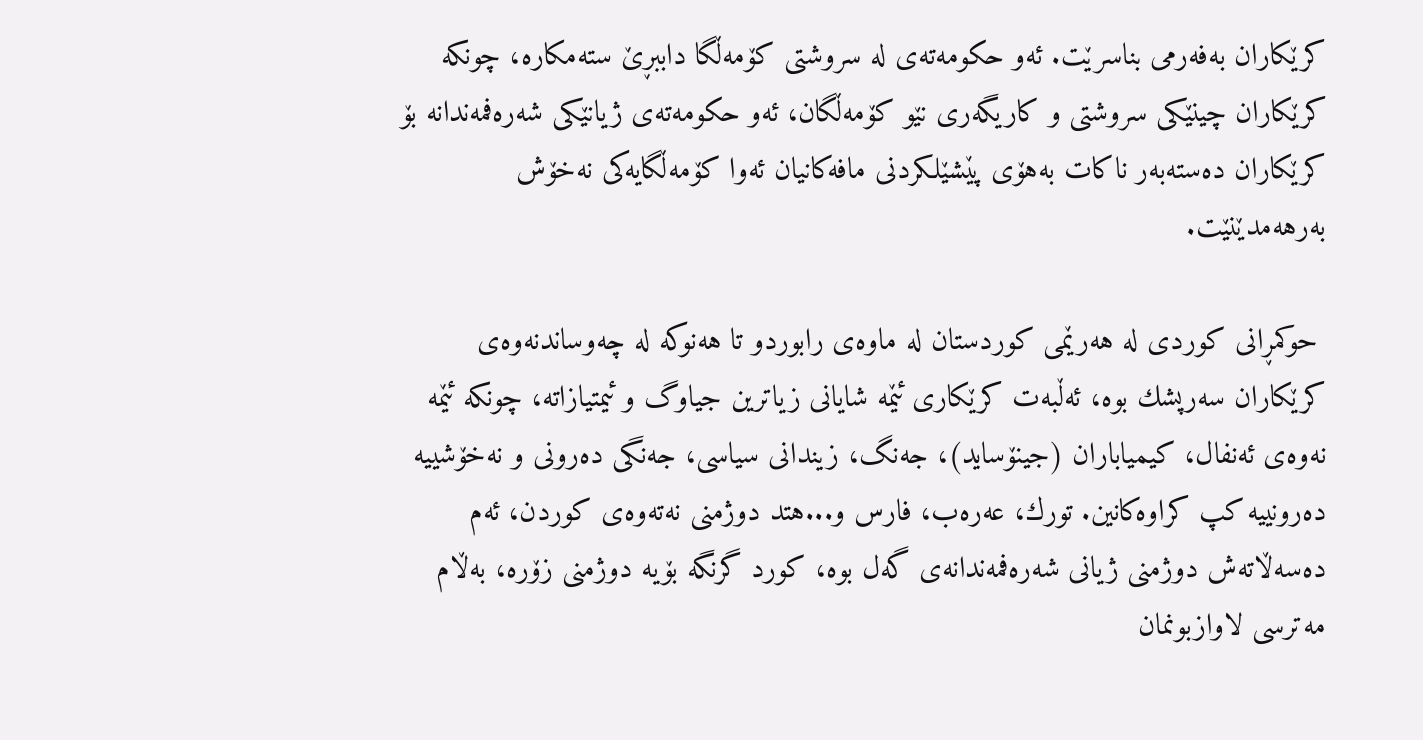كرێكاران به‌فه‌رمی‌ بناسرێت. ئه‌و حكومه‌ته‌ی‌ له‌ سروشتی‌ كۆمه‌ڵگا داببڕێ‌ سته‌مكاره‌، چونكه‌ كرێكاران چینێكی‌ سروشتی‌ و كاریگه‌ری‌ نێو كۆمه‌ڵگان، ئه‌و حكومه‌ته‌ی‌ ژیانێكی‌ شه‌ره‌فمه‌ندانه‌ بۆ كرێكاران ده‌سته‌به‌ر ناكات به‌هۆی‌ پێشێلكردنی‌ مافه‌كانیان ئه‌وا كۆمه‌ڵگایه‌كی‌ نه‌خۆش به‌رهه‌مدێنێت.

 حوكمڕانی‌ كوردی‌ له‌ هه‌رێمی‌ كوردستان له‌ ماوه‌ی‌ رابوردو تا هه‌نوكه‌ له‌ چه‌وساندنه‌وه‌ی‌ كرێكاران سه‌رپشك بوه‌، ئه‌ڵبه‌ت كرێكاری‌ ئێمه‌ شایانی‌ زیاترین جیاوگ و ئیمتیازاته‌، چونكه‌ ئێمه‌ نه‌وه‌ی‌ ئه‌نفال، كیمیاباران (جینۆساید)، جه‌نگ، زیندانی‌ سیاسی‌، جه‌نگی‌ ده‌رونی‌ و نه‌خۆشییه‌ ده‌رونییه‌ كپ كراوه‌كانین. تورك، عه‌ره‌ب، فارس و...هتد دوژمنی‌ نه‌ته‌وه‌ی‌ كوردن، ئه‌م ده‌سه‌ڵاته‌ش دوژمنی‌ ژیانی‌ شه‌ره‌فمه‌ندانه‌ی‌ گه‌ل بوه‌، كورد گرنگه‌ بۆیه‌ دوژمنی‌ زۆره‌، به‌ڵام مه‌ترسی‌ لاوازبونمان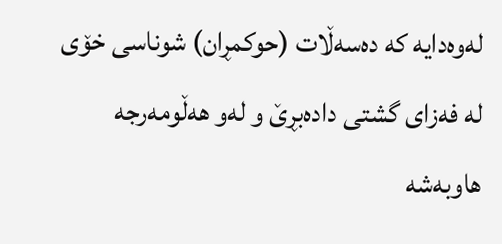له‌وه‌دایه‌ كه‌ ده‌سه‌ڵات (حوكمڕان) شوناسی‌ خۆی‌ له‌ فه‌زای‌ گشتی‌ داده‌بڕێ‌ و له‌و هه‌ڵومه‌رجه‌ هاوبه‌شه‌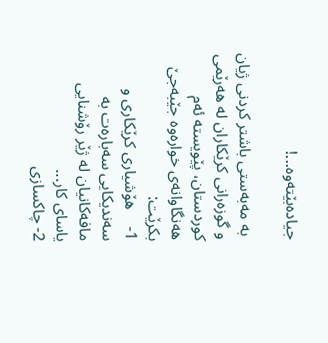جیاده‌بێته‌وه‌...!

 به‌ مه‌به‌ستی‌ باشتر كردنی‌ ژیان و گوزه‌رانی‌ كرێكاران له‌ هه‌رێمی‌ كوردستان، پێویسته‌ ئه‌م هه‌نگاوانه‌ی‌ خواره‌وه‌ جێبه‌جێ‌ بكرێت:
1-    هۆشیاری‌ كرێكاری‌ و سه‌ندیكایی‌ سه‌باره‌ت به‌ مافه‌كانیان له‌ ژێر رۆشنایی‌ یاسای‌ كار...
2- چاكسازی‌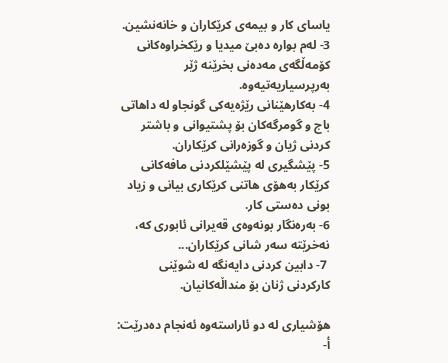یاسای‌ كار و بیمه‌ی‌ كرێكاران و خانه‌نشین.
3- له‌م بواره‌ ده‌بێ‌ میدیا و رێكخراوه‌كانی‌ كۆمه‌ڵگه‌ی‌ مه‌ده‌نی‌ بخرێنه‌ ژێر به‌رپرسیاریه‌تیه‌وه‌.
4- به‌كارهێنانی‌ رێژه‌یه‌كی‌ گونجاو له‌ داهاتی‌ باج و گومرگه‌كان بۆ پشتیوانی‌ و باشتر كردنی‌ ژیان و گوزه‌رانی‌ كرێكاران.
5- پێشگیری‌ له‌ پێشێلكردنی‌ مافه‌كانی‌ كرێكار به‌هۆی‌ هاتنی‌ كرێكاری‌ بیانی‌ و زیاد بونی‌ ده‌ستی‌ كار.
6- به‌ره‌نگار بونه‌وه‌ی‌ قه‌یرانی‌ ئابوری‌ كه‌، نه‌خرێته‌ سه‌ر شانی‌ كرێكاران...
 7- دابین كردنی‌ دایه‌نگه‌ له‌ شوێنی‌ كاركردنی‌ ژنان بۆ منداڵه‌كانیان.

هۆشیاری‌ له‌ دو ئاراسته‌وه‌ ئه‌نجام ده‌درێت:
أ‌-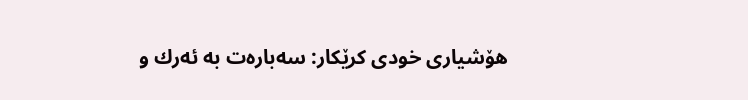هۆشیاری‌ خودی‌ كرێكار: سه‌باره‌ت به‌ ئه‌رك و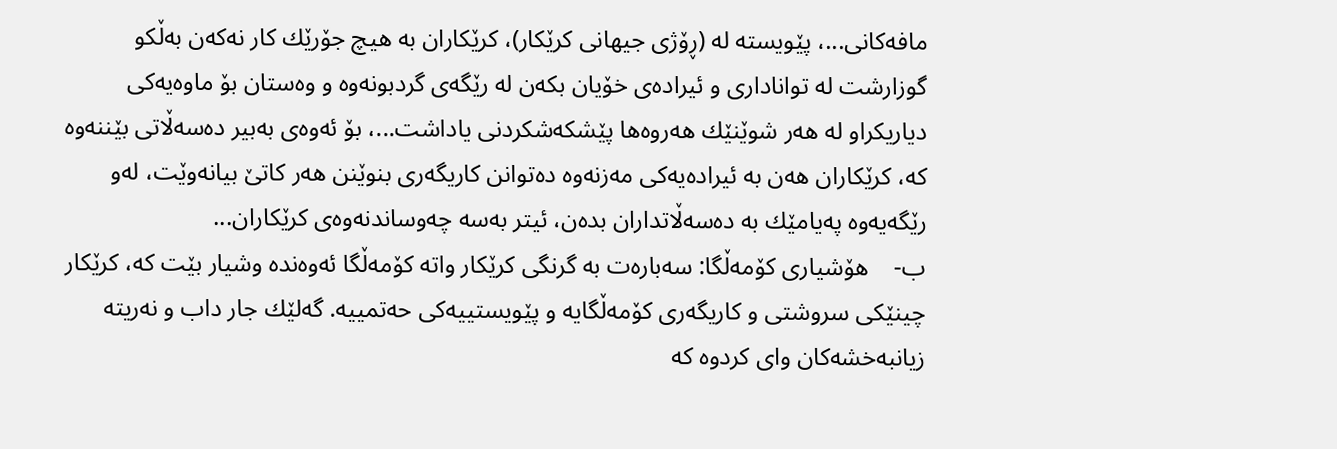مافه‌كانی‌...، پێویسته‌ له‌ (ڕۆژی‌ جیهانی‌ كرێكار)، كرێكاران به‌ هیچ جۆرێك كار نه‌كه‌ن به‌ڵكو گوزارشت له‌ تواناداری‌ و ئیراده‌ی‌ خۆیان بكه‌ن له‌ رێگه‌ی‌ گردبونه‌وه‌ و وه‌ستان بۆ ماوه‌یه‌كی‌ دیاریكراو له‌ هه‌ر شوێنێك هه‌روه‌ها پێشكه‌شكردنی‌ یاداشت...، بۆ ئه‌وه‌ی‌ به‌بیر ده‌سه‌ڵاتی‌ بێننه‌وه‌ كه‌، كرێكاران هه‌ن به‌ ئیراده‌یه‌كی‌ مه‌زنه‌وه‌ ده‌توانن كاریگه‌ری‌ بنوێنن هه‌ر كاتێ بیانه‌وێت، له‌و رێگه‌یه‌وه‌ په‌یامێك به‌ ده‌سه‌ڵاتداران بده‌ن، ئیتر به‌سه‌ چه‌وساندنه‌وه‌ی‌ كرێكاران...
ب‌-    هۆشیاری‌ كۆمه‌ڵگا: سه‌باره‌ت به‌ گرنگی‌ كرێكار واته‌ كۆمه‌ڵگا ئه‌وه‌نده‌ وشیار بێت كه‌، كرێكار چینێكی‌ سروشتی‌ و كاریگه‌ری‌ كۆمه‌ڵگایه‌ و پێویستییه‌كی‌ حه‌تمییه‌. گه‌لێك جار داب و نه‌ریته‌ زیانبه‌خشه‌كان وای‌ كردوه‌ كه‌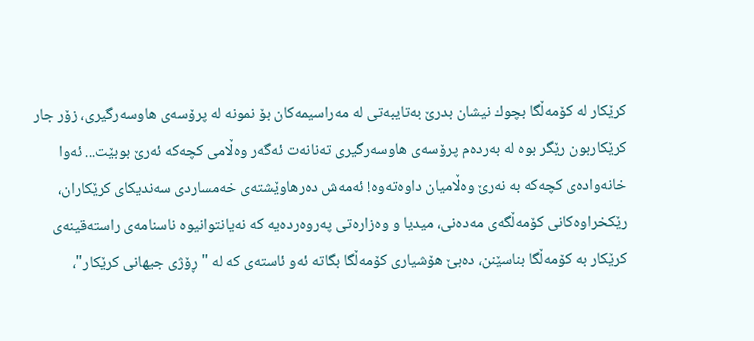كرێكار له‌ كۆمه‌ڵگا بچوك نیشان بدرێ‌ به‌تایبه‌تی‌ له‌ مه‌راسیمه‌كان بۆ نمونه‌ له‌ پرۆسه‌ی‌ هاوسه‌رگیری‌، زۆر جار كرێكاربون رێگر بوه‌ له‌ به‌رده‌م پرۆسه‌ی‌ هاوسه‌رگیری‌ ته‌نانه‌ت ئه‌گه‌ر وه‌ڵامی‌ كچه‌كه‌ ئه‌رێ‌ بوبێت... ئه‌وا خانه‌واده‌ی‌ كچه‌كه‌ به‌ نه‌رێ‌ وه‌ڵامیان داوه‌ته‌وه‌! ئه‌مه‌ش ده‌رهاوێشته‌ی‌ خه‌مساردی‌ سه‌ندیكای‌ كرێكاران، رێكخراوه‌كانی‌ كۆمه‌ڵگه‌ی‌ مه‌ده‌نی‌، میدیا و وه‌زاره‌تی‌ په‌روه‌رده‌یه‌ كه‌ نه‌یانتوانیوه‌ ناسنامه‌ی‌ راسته‌قینه‌ی‌ كرێكار به‌ كۆمه‌ڵگا بناسێنن، ده‌بێ‌ هۆشیاری‌ كۆمه‌ڵگا بگاته‌ ئه‌و ئاسته‌ی‌ كه‌ له‌ "ڕۆژی‌ جیهانی‌ كرێكار"،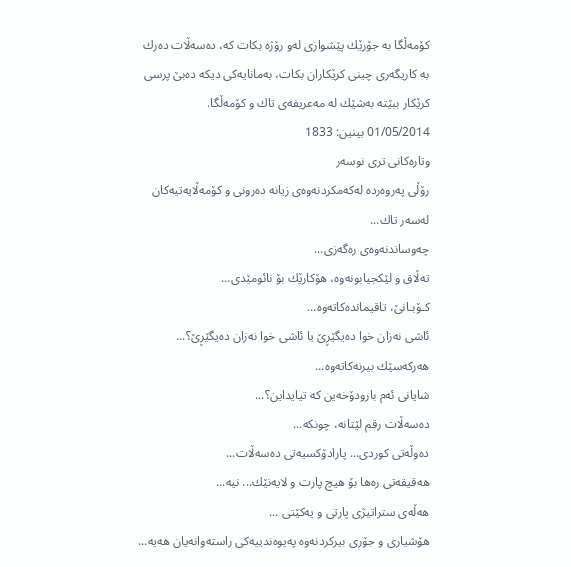كۆمه‌ڵگا به‌ جۆرێك پێشوازی‌ له‌و رۆژه‌ بكات كه‌، ده‌سه‌ڵات ده‌رك به‌ كاریگه‌ری‌ چینی‌ كرێكاران بكات، به‌مانایه‌كی‌ دیكه‌ ده‌بێ‌ پرسی‌ كرێكار ببێته‌ به‌شێك له‌ مه‌عریفه‌ی‌ تاك و كۆمه‌ڵگا.
01/05/2014 بینین: 1833
وتاره‌کانی تری نوسه‌ر
رۆڵی‌ په‌روه‌رده‌ له‌كه‌مكردنه‌وه‌ی‌ زیانه‌ ده‌رونی‌ و كۆمه‌ڵایه‌تیه‌كان له‌سه‌ر تاك...
چه‌وساندنه‌وه‌ی‌ ره‌گه‌زی‌...
ته‌ڵاق و لێكجیابونه‌وه‌، هۆكارێك بۆ نائومێدی‌...
كـۆبـانێ‌، تاقیمانده‌كاته‌وه‌...
ئاشی‌ نه‌زان خوا ده‌یگێڕێ‌ یا ئاشی‌ خوا نه‌زان ده‌یگێڕێ؟...
هه‌ركه‌سێك بیرنه‌كاته‌وه‌...
شایانی‌ ئه‌م بارودۆخه‌ین كه‌ تیایداین؟...
ده‌سه‌ڵات رقم لێتانه‌، چونكه‌...
ده‌وڵه‌تی‌ كوردی‌... پارادۆكسیه‌تی‌ ده‌سه‌ڵات...
هه‌قیقه‌تی‌ ره‌ها بۆ هیچ پارت و لایه‌نێك... نیه‌...
هه‌ڵه‌ی‌ ستراتیژی‌ پارتی‌ و یه‌كێتی‌ ...
هۆشیاری و جۆری بیركردنه‌وه‌ په‌یوه‌ندییه‌كی راسته‌وانه‌یان هه‌یه‌...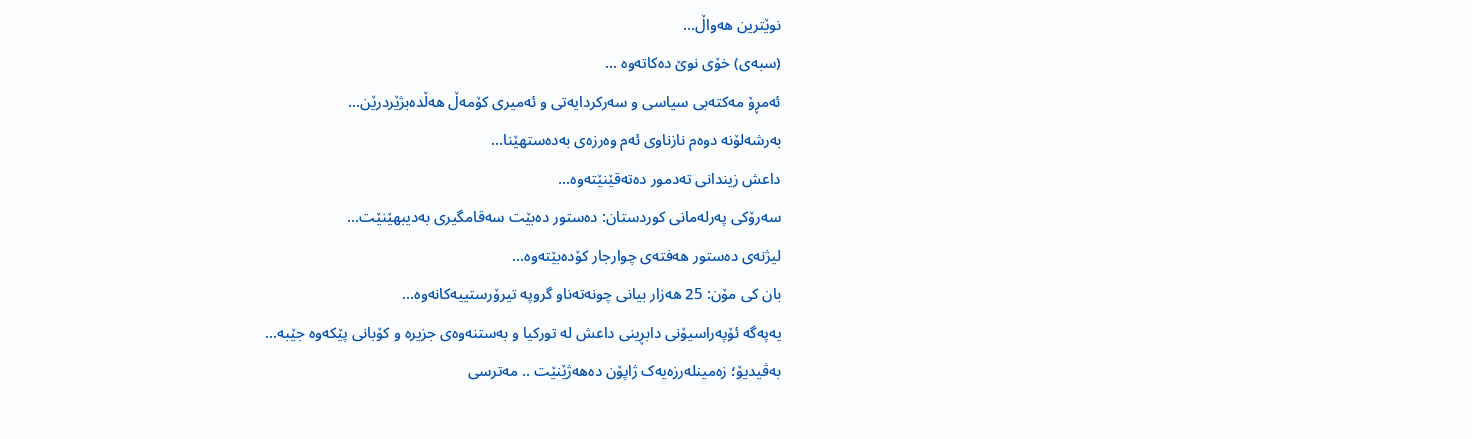نوێترین هه‌واڵ...
(سبەى) خۆى نوێ دەکاتەوە ...
ئه‌مڕۆ مه‌كته‌بی‌ سیاسی‌ و سه‌ركردایه‌تی‌ و ئه‌میری‌ كۆمه‌ڵ هەڵدەبژێردرێن...
به‌رشه‌لۆنه‌ دوه‌م نازناوی ئه‌م وه‌رزه‌ی به‌ده‌ستهێنا...
داعش زیندانی تەدمور دەتەقێنێتەوە...
سەرۆكی پەرلەمانی كوردستان: دەستور دەبێت سەقامگیری بەدیبهێنێت...
لیژنەی دەستور هەفتەی چوارجار كۆدەبێتەوە...
بان كی مۆن: 25 هەزار بیانی چونەتەناو گروپە تیرۆرستییەكانەوە...
یەپەگە ئۆپەراسیۆنی دابڕینی داعش لە تورکیا و بەستنەوەی جزیرە و کۆبانی پێکەوە جێبە...
بەڤیدیۆ؛ زەمینلەرزەیەک ژاپۆن دەهەژێنێت .. مەترسی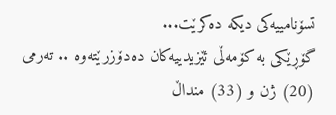تسۆنامییەکی دیکە دەکرێت...
گۆڕێکی بە کۆمەڵی ئێزیدییەکان دەدۆزرێتەوە .. تەرمی (20) ژن و (33) منداڵ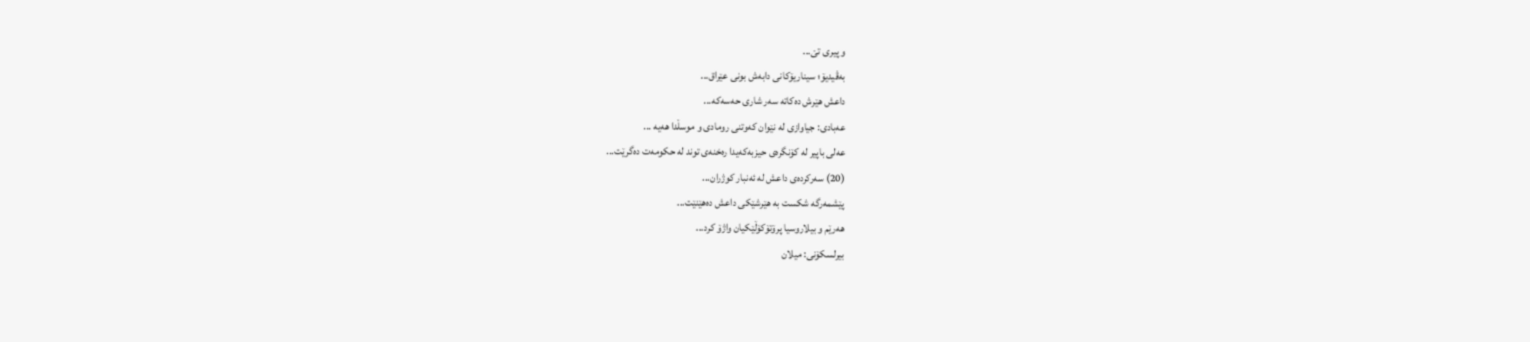و پیری تێ...
بەڤیدیۆ؛ سیناریۆکانی دابەش بونی عێراق...
داعش هێرش دەکاتە سەر شاری حەسەکە...
عه‌بادی: جیاوازی له‌ نێوان کەوتنی رومادی و موسڵدا هه‌یه‌ ...
عەلی باپیر لە کۆنگرەی حیزبەکەیدا رەخنەی توند لە حکومەت دەگرێت...
(20) سه‌ركرده‌ی داعش لە ئەنبار کوژران...
پێشمەرگە شكست بە هێرشێكی داعش دەهێنێت...
هەرێم و بیلاروسیا پرۆتۆکۆڵێکیان واژۆ کرد...
بیرلسكۆنی: میلان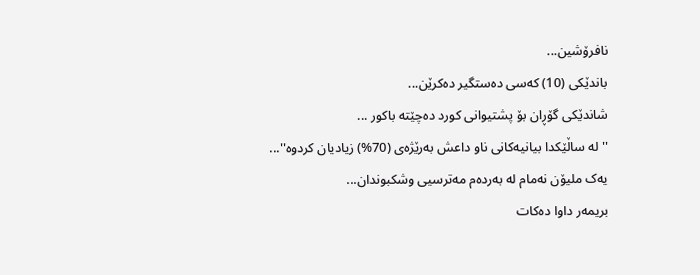نافرۆشین...
باندێکی (10) کەسى دەستگیر دەکرێن...
شاندێکى گۆڕان بۆ پشتیوانی کورد دەچێتە باکور ...
''لە ساڵێکدا بیانیه‌كانی ناو داعش بەرێژەى (70%) زیادیان کردوە''...
یەک ملیۆن نەمام لە بەردەم مەترسیی وشکبوندان...
بریمه‌ر داوا دەکات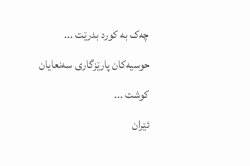چەک بە کورد بدرێت ...
حوسیەکان پارێزگارى سەنعایان کوشت ...
ئێران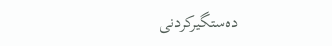دەستگیرکردنى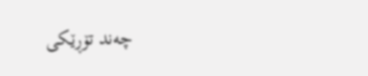چه‌ند تۆڕێكی‌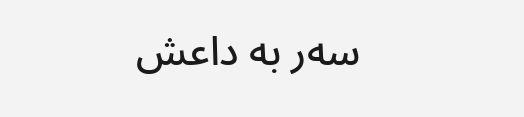سه‌ر به‌ داعش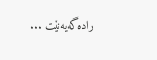رادەگەیەنێت ...